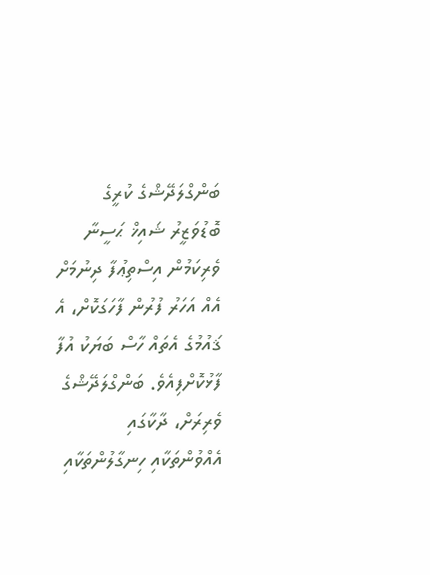ބަންގްލަދޭޝްގެ ކުރީގެ ބޮޑުވަޒީރު ޝައިޚް ޙަސީނާ ވެރިކަމުން އިސްތިޢުފާ ދިނުމަށް އެއް އަހަރު ފުރުން ފާހަގަކޮށް، އެ ޤައުމުގެ އެތައް ހާސް ބަޔަކު އުފާ ފާޅުކޮށްފިއެވެ. ބަންގްލަދޭޝްގެ ވެރިރަށް، ދާކާގައި އެއްވުންތަކާއި ހިނގާލުންތަކާއި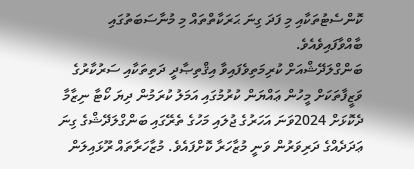ކޮންސެޓުތަކާއި މި ފަދަ ގިނަ ޙަރަކާތްތައް މި މުނާސަބަތުގައި ބާއްވާފައިވެއެވެ.
ބަންގްލަދޭޝްއަށް ކުރިމަތިވެފައިވާ އިޤްތިޞާދީ ދަތިތަކާއި ސަރުކާރުގެ ވަޒީފާތަކަށް މީހުން ޢައްޔަން ކުރުމުގައި އަމަލު ކުރަމުން ދިޔަ ކޯޓާ ނިޒާމާ ދެކޮޅަށް 2024ވަނަ އަހަރުގެ ޖުލައި މަހުގެ ތެރޭގައި ބަންގްލަދޭޝްގެ ގިނަ ޢަދަދެއްގެ ދަރިވަރުން ވަނީ މުޒާހަރާ ކޮށްފައެވެ. މުޒާހަރާތައް ރޫޅައިލަން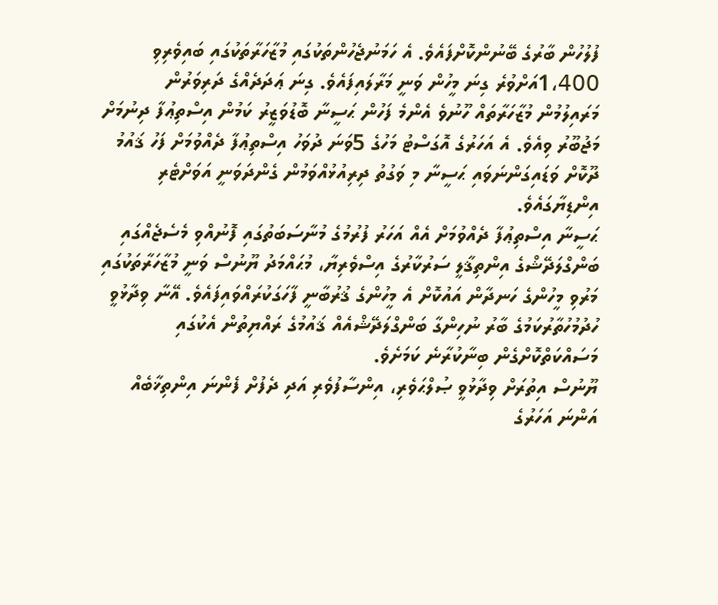ފުލުހުން ބާރުގެ ބޭނުންކޮށްފައެވެ. އެ ހަމަނުޖެހުންތަކުގައި މުޒާހަރާތަކުގައި ބައިވެރިވި 1،400އަށްވުރެ ގިނަ މީހުން ވަނީ މަރާލައިފައެވެ. ގިނަ ޢަދަދެއްގެ ދަރިވަރުން މަރައިލުމުން މުޒާހަރާތައް ހޫނުވެ އެންމެ ފަހުން ޙަސީނާ ބޮޑުވަޒީރު ކަމުން އިސްތިޢުފާ ދިނުމަށް މަޖުބޫރު ވިއެވެ. އެ އަހަރުގެ އޮގަސްޓު މަހުގެ 5ވަނަ ދުވަހު އިސްތިޢުފާ ދެއްވުމަށް ފަހު ޤައުމު ދޫކޮށް ވަޑައިގަންނަވައި ޙަސީނާ މި ވަގުތު ދިރިއުޅުއްވަމުން ގެންދަވަނީ އަވަށްޓެރި އިންޑިޔާގައެވެ.
ޙަސީނާ އިސްތިޢުފާ ދެއްވުމަށް އެއް އަހަރު ފުރުމުގެ މުނާސަބަތުގައި ފޮނުއްވި މެސެޖެއްގައި ބަންގްލަދޭޝްގެ އިންތިޤާލީ ސަރުކާރުގެ އިސްވެރިޔާ، މުޙައްމަދު ޔޫނުސް ވަނީ މުޒާހަރާތަކުގައި މަރުވި މީހުންގެ ހަނދާން އައުކޮށް އެ މީހުންގެ ޤުރުބާނީ ފާހަގަކުރައްވައިފައެވެ. އޭނާ ވިދާޅުވީ ހުދުމުހުތާރުކަމުގެ ބާރު ނުހިންގާ ބަންގްލަދޭޝްއެއް ޤައުމުގެ ރައްޔިތުން އެކުގައި މަސައްކަތްކޮށްގެން ބިނާކުރާނެ ކަމަށެވެ.
ޔޫނުސް އިތުރަށް ވިދާޅުވީ ޞުލްޙަވެރި، އިންސާފުވެރި އަދި ދެފުށް ފެންނަ އިންތިޚާބެއް އަންނަ އަހަރުގެ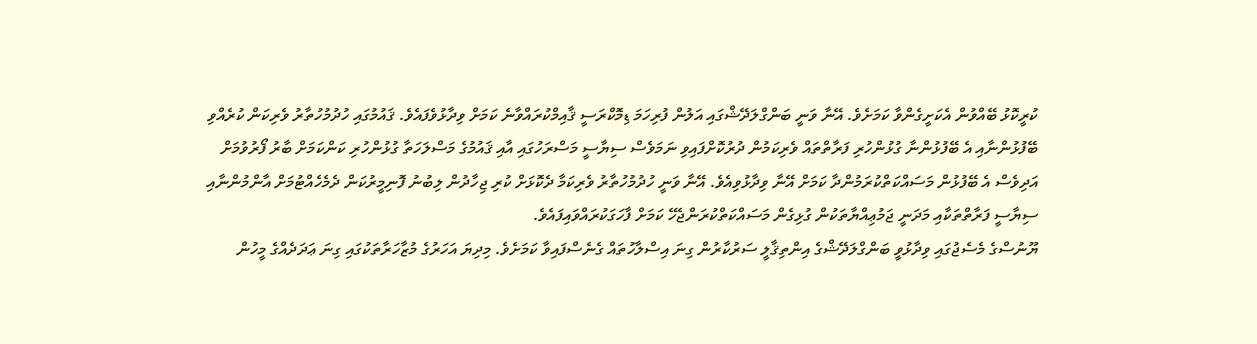ކުރީކޮޅު ބޭއްވުން އެކަށީގެންވާ ކަމަށެވެ. އޭނާ ވަނީ ބަންގްލަދޭޝްގައި އަލުން ފުރިހަމަ ޑިމޮކްރަސީ ޤާއިމްކުރައްވާނެ ކަމަށް ވިދާޅުވެފައެވެ. ޤައުމުގައި ހުދުމުހުތާރު ވެރިކަން ކުރެއްވި ބޭފުޅުންނާއި އެ ބޭފުޅުންނާ ގުޅުންހުރި ފަރާތްތައް ވެރިކަމުން ދުރުކޮށްފައިވި ނަމަވެސް ސިޔާސީ މަސްރަހުގައި އާއި ޤައުމުގެ މަސްލަހަތާ ގުޅުންހުރި ކަންކަމަށް ބާރު ފޯރުވުމަށް އަދިވެސް އެ ބޭފުޅުން މަސައްކަތްކުރަމުންދާ ކަމަށް އޭނާ ވިދާޅުވިއެވެ. އޭނާ ވަނީ ހުދުމުހުތާރު ވެރިކަމާ ދެކޮޅަށް ކުރި ޖިހާދުން ލިބުނު ފޮނިމީރުކަން ދެމެހެއްޓުމަށް އާންމުންނާއި ސިޔާސީ ފަރާތްތަކާއި މަދަނީ ޖަމުޢިއްޔާތަކުން ގުޅިގެން މަސައްކަތްކުރަންޖެހޭ ކަމަށް ފާހަގަކުރައްވައިފައެވެ.
ޔޫނުސްގެ މެސެޖުގައި ވިދާޅުވީ ބަންގްލަދޭޝްގެ އިންތިޤާލީ ސަރުކާރުން ގިނަ އިސްލާހުތައް ގެނެސްފައިވާ ކަމަށެވެ. މިދިޔަ އަހަރުގެ މުޒާހަރާތަކުގައި ގިނަ ޢަދަދެއްގެ މީހުން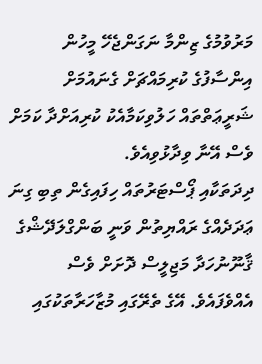މަރުވުމުގެ ޒިންމާ ނަގަންޖެހޭ މީހުން އިންސާފުގެ ކުރިމައްޗަށް ގެނައުމަށް ޝަރީޢަތްތައް ހަލުވިކަމާއެކު ކުރިއަށްދާ ކަމަށް ވެސް އޭނާ ވިދާޅުވިއެވެ.
ދިދަތަކާއި ޕޯސްޓަރުތައް ހިފައިގެން ތިބި ގިނަ ޢަދަދެއްގެ ރައްޔިތުން ވަނީ ބަންގްލަދޭޝްގެ ޤާނޫނުހަދާ މަޖިލީސް ދޮށަށް ވެސް އެއްވެފައެވެ. އޭގެ ތެރޭގައި މުޒާހަރާތަކުގައި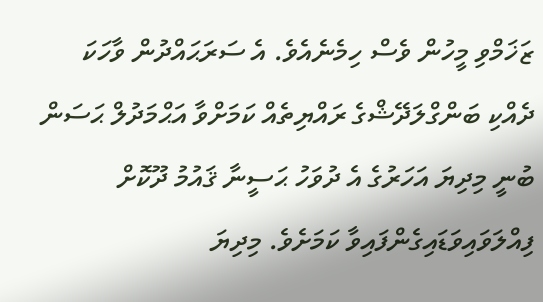ޒަޚަމްވި މީހުން ވެސް ހިމެނެއެވެ. އެ ސަރަޙައްދުން ވާހަކަ ދެއްކި ބަންގްލަދޭޝްގެ ރައްޔިތެއް ކަމަށްވާ އަޙްމަދުލް ޙަސަން ބުނީ މިދިޔަ އަހަރުގެ އެ ދުވަހު ޙަސީނާ ޤައުމު ދޫކޮށް ފިއްލަވައިވަޑައިގެންފައިވާ ކަމަށެވެ. މިދިޔަ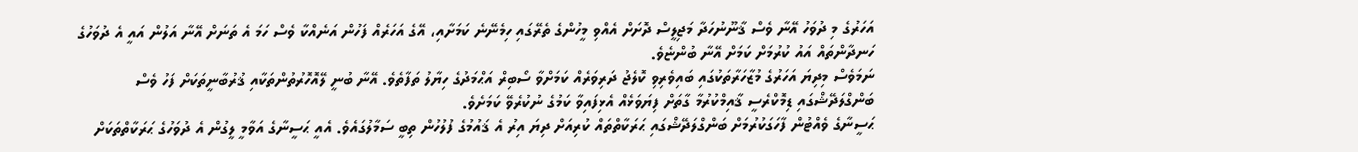އަހަރުގެ މި ދުވަހު އޭނާ ވެސް ޤާނޫނުހަދާ މަޖިލީސް ދޮށަށް އެއްވި މީހުންގެ ތެރޭގައި ހިމެނޭނެ ކަމަށާއި، އޭގެ އަހަރެއް ފަހުން އަނެއްކާ ވެސް ހަމަ އެ ތަނަށް އޭނާ އަލުން އައީ އެ ދުވަހުގެ ހަނދާންތައް އައު ކުރުމަށް ކަމަށް އޭނާ ބުންޏެވެ.
ނަމަވެސް މިދިޔަ އަހަރުގެ މުޒާހަރާތަކުގައި ބައިވެރިވި ކޮލެޖު ދަރިވަރެއް ކަމަށްވާ ސޯބިރް އަޙްމަދުގެ ހިޔާލު ތަފާތެވެ. އޭނާ ބުނީ ލޭއޮހޮރުތުންތަކާއި ޤުރުބާނީތަކަށް ފަހު ވެސް ބަންގްލަދޭޝްގައި ޑިމޮކްރެސީ ޤާއިމްކުރުމާ ގާތަށް ފިޔަވަޅެއް އެޅިފައިވާ ކަމުގެ ނުކުރެވޭ ކަމަށެވެ.
ޙަސީނާގެ ވެއްޓުން ފާހަގަކުރުމަށް ބަންގްލަދޭޝްގައި ޙަރަކާތްތައް ކުރިއަށް ދިޔަ އިރު އެ ޤައުމުގެ ފުލުހުން ތިބީ ސަމާލުގައެވެ. އެއީ ޙަސީނާގެ އަވާމީ ލީގުން އެ ދުވަހުގެ ޙަރަކާތްތަކަށް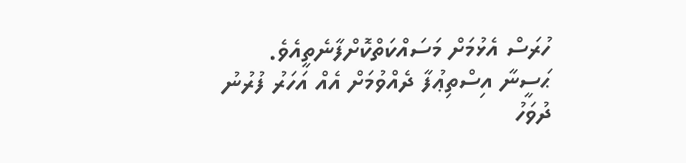ހުރަސް އެޅުމަށް މަސައްކަތްކޮށްފާނެތީއެވެ.
ޙަސީނާ އިސްތިޢުފާ ދެއްވުމަށް އެއް އަހަރު ފުރުނު ދުވަހު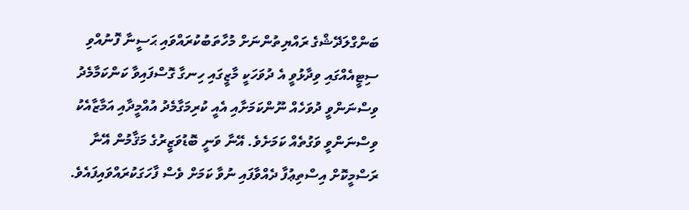ބަންގްލަދޭޝްގެ ރައްޔިތުންނަށް މުހާތަބުކުރައްވައި ޙަސީނާ ފޮނުއްވި ސިޓީއެއްގައި ވިދާޅުވީ އެ ދުވަހަކީ މާޒީގައި ހިނގާ ގޮސްފައިވާ ކަންކަމާމެދު ވިސްނަންވީ ދުވަހެއް ނޫންކަމަށާއި އެއީ ކުރިމަގާމެދު އުއްމީދާއި އަމާޒާއެކު ވިސްނަންވީ ވަގުތެއް ކަމަށެވެ. އޭނާ ވަނީ ބޮޑުވަޒީރުގެ މަޤާމުން އޭނާ ރަސްމީކޮށް އިސްތިޢުފާ ދެއްވާފައި ނުވާ ކަމަށް ވެސް ފާހަގަކުރައްވައިފައެވެ.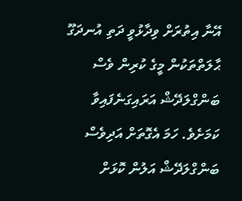އޭނާ އިތުރަށް ވިދާޅުވީ ދަތި އުނދަގޫ ޙާލަތްތަކުން މީގެ ކުރިން ވެސް ބަންގްލަދޭޝް އަރައިގަނެފައިވާ ކަމަށެވެ. ހަމަ އެގޮތަށް އަދިވެސް ބަންގްލަދޭޝް އަލުން ކޮޅަށް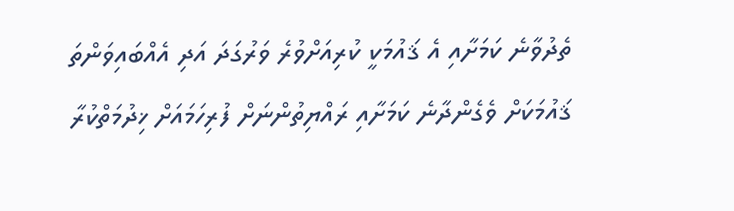ތެދުވާނެ ކަމަށާއި އެ ޤައުމަކީ ކުރިއަށްވުރެ ވަރުގަދަ އަދި އެއްބައިވަންތަ ޤައުމަކަށް ވެގެންދާނެ ކަމަށާއި ރައްޔިތުންނަށް ފުރިހަމައަށް ޚިދުމަތްކުރާ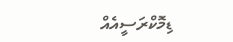ޑިމޮކްރަސީއެއް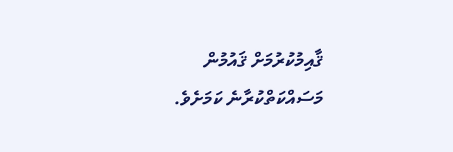ޤާއިމުކުރުމަށް ޤައުމުން މަސައްކަތްކުރާނެ ކަމަށެވެ.